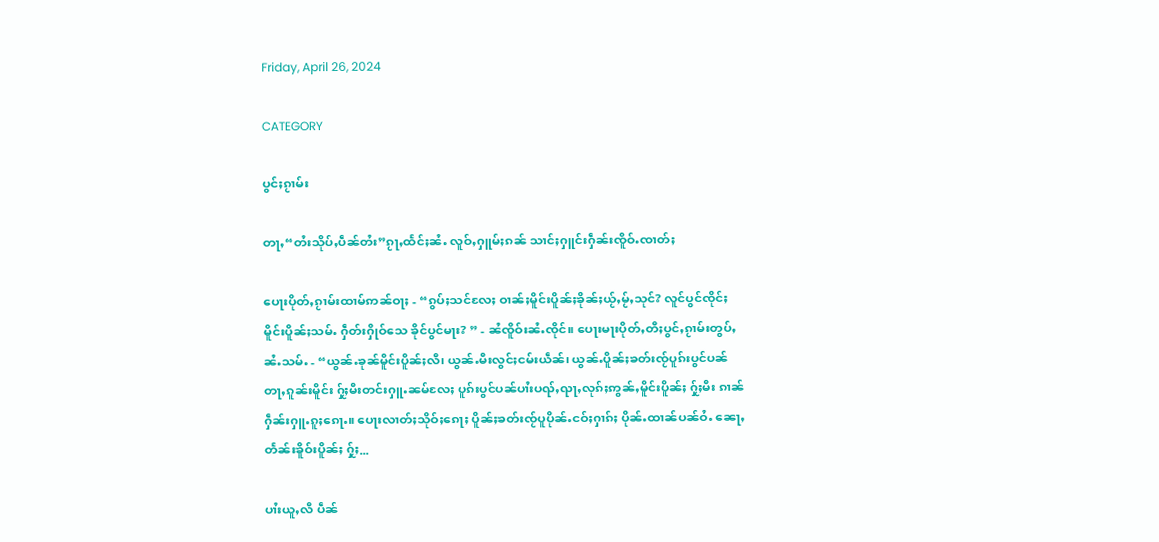Friday, April 26, 2024

CATEGORY

ပွင်ႈၵႂၢမ်း

တႃႇ“တႆးသိုပ်ႇပဵၼ်တႆး”ၵႂႃႇထႅင်ႈၼႆႉ လူဝ်ႇႁူမ်ႈၵၼ် သၢင်ႈႁူင်းႁဵၼ်းၸိူဝ်ႉၸၢတ်ႈ

ပေႃးပိုတ်ႇၵႂၢမ်းထၢမ်ဢၼ်ဝႃႈ - “ၵွပ်ႈသင်လႄႈ ဝၢၼ်ႈမိူင်းပိူၼ်ႈၶိုၼ်ႈယႂ်ႇမႂ်ႇသုင်? လူင်ပွင်ၸိုင်ႈမိူင်းပိူၼ်ႈသမ်ႉ ႁဵတ်းႁိုဝ်သေ ၶိုင်ပွင်မႃး? ” - ၼႆၸိူဝ်းၼႆႉၸိုင်။ ပေႃးမႃးပိုတ်ႇတီႈပွင်ႇၵႂၢမ်းတွပ်ႇၼႆႉသမ်ႉ - “ယွၼ်ႉၶုၼ်မိူင်းပိူၼ်ႈလီ၊ ယွၼ်ႉမီးလွင်ႈငမ်းယဵၼ်၊ ယွၼ်ႉပိူၼ်ႈၶတ်းၸႂ်ပူၵ်းပွင်ပၼ်တႃႇၵူၼ်းမိူင်း ႁႂ်ႈမီးတင်းႁူႉၼမ်လႄႈ ပူၵ်းပွင်ပၼ်ပၢႆးပၺ်ႇၺႃႇလုၵ်ႈဢွၼ်ႇမိူင်းပိူၼ်ႈ ႁႂ်ႈမီး ၵၢၼ်ႁဵၼ်းႁူႉၵူႈၵေႃႉ။ ပေႃးလၢတ်ႈသိုဝ်ႈၵေႃႈ ပိူၼ်ႈၶတ်းၸႂ်ပူပိုၼ်ႉငဝ်ႈႁၢၵ်ႈ ပိုၼ်ႉထၢၼ်ပၼ်ဝႆႉ ၼေႃႇတႅၼ်းၶိူဝ်းပိူၼ်ႈ ႁႂ်ႈ...

ပၢႆးယူႇလီ ပဵၼ်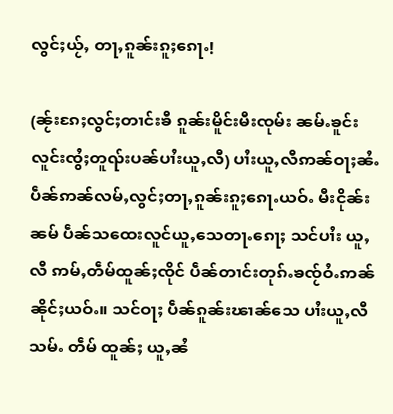လွင်ႈယႂ်ႇ တႃႇၵူၼ်းၵူႈၵေႃႉ!

(ၼႂ်းၵႄႈလွင်ႈတၢင်းၶီ ၵူၼ်းမိူင်းမီးၸုမ်း ၼမ်ႉၶူင်း လူင်းၸွႆႈတူၺ်းပၼ်ပၢႆးယူႇလီ) ပၢႆးယူႇလီဢၼ်ဝႃႈၼႆႉ ပဵၼ်ဢၼ်လမ်ႇလွင်ႈတႃႇၵူၼ်းၵူႈၵေႃႉယဝ်ႉ မီးငိုၼ်းၼမ် ပဵၼ်သထေးလူင်ယူႇသေတႃႉၵေႃႈ သင်ပၢႆး ယူႇလီ ဢမ်ႇတဵမ်ထူၼ်ႈၸိုင် ပဵၼ်တၢင်းတုၵ်ႉၶၸႂ်ဝႆႉဢၼ်ၼိုင်ႈယဝ်ႉ။ သင်ဝႃႈ ပဵၼ်ၵူၼ်းၽၢၼ်သေ ပၢႆးယူႇလီသမ်ႉ တဵမ် ထူၼ်ႈ ယူႇၼႆ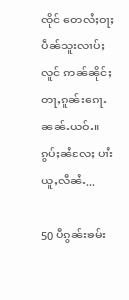ၸိုင် တေလႆႈဝႃႈ ပဵၼ်သူးလၢပ်ႈလူင် ဢၼ်ၼိုင်ႈ တႃႇၵူၼ်းၵေႃႉၼၼ်ႉယဝ်ႉ။ ၵွပ်ႈၼႆလႄႈ ပၢႆးယူႇလီၼႆႉ...

50 ပီၵွၼ်းၶမ်း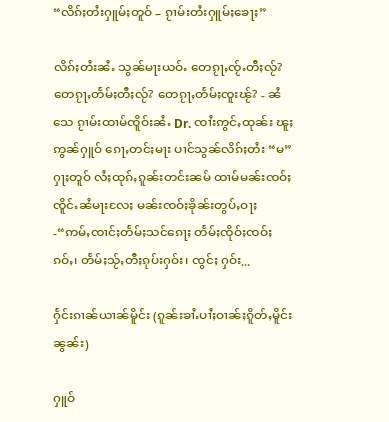“လိၵ်ႈတႆးႁူမ်ႈတူဝ် – ၵႂၢမ်းတႆးႁူမ်ႈၶေႃႈ”

လိၵ်ႈတႆးၼႆႉ သွၼ်မႃးယဝ်ႉ တေၵႂႃႇၸႂ်ႉတီႈလႂ်? တေၵႂႃႇတႅမ်ႈတီႈလႂ်? တေၵႂႃႇတႅမ်ႈၸူးၽႂ်? - ၼႆသေ ၵႂၢမ်းထၢမ်ၸိူဝ်းၼႆႉ Dr. ၸၢႆးဢွင်ႇထုၼ်း ၽူႈဢွၼ်ႁူဝ် ၵေႃႇတင်ႈမႃး ပၢင်သွၼ်လိၵ်ႈတႆး “မ” ႁႃႈတူဝ် လႆႈထုၵ်ႇၵူၼ်းတင်းၼမ် ထၢမ်မၼ်းၸဝ်ႈ ၸိူင်ႉၼႆမႃးလႄႈ မၼ်းၸဝ်ႈၶိုၼ်းတွပ်ႇဝႃႈ -“ဢမ်ႇၸၢင်ႈတႅမ်ႈသင်ၵေႃႈ တႅမ်ႈၸိုဝ်ႈၸဝ်ႈၵဝ်ႇ၊ တႅမ်ႈသႂ်ႇတီႈၵုပ်းႁဝ်း၊ ၸွင်ႈ ႁဝ်း...

ႁႅင်းၵၢၼ်ယၢၼ်မိူင်း (ၵူၼ်းၶၢႆႉပၢႆႈဝၢၼ်ႈၵိူတ်ႇမိူင်းၼွၼ်း)

ႁူဝ်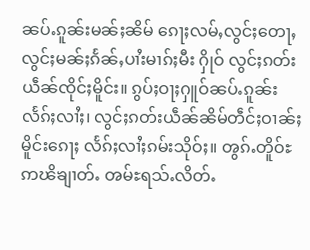ၼပ်ႉၵူၼ်းမၼ်ႈၼိမ် ၵေႃႈလမ်ႇလွင်ႈတေႃႇ လွင်ႈမၼ်ႈၵႅၼ်ႇပၢႆးမၢၵ်ႈမီး ႁိုဝ် လွင်ႈၵတ်းယဵၼ်ၸိုင်ႈမိူင်း။ ၵွပ်ႈဝႃႈႁူဝ်ၼပ်ႉၵူၼ်း လႅၵ်ႈလၢႆႈ၊ လွင်ႈၵတ်းယဵၼ်ၼိမ်တဵင်ႈဝၢၼ်ႈမိူင်းၵေႃႈ လႅၵ်ႈလၢႆႈၵမ်းသိုဝ်ႈ။ ၻွၵ်ႉတိူဝ်ႊဢၽိၶျၢတ်ႉ ၻမ်ႊရသ်ႉလိတ်ႉ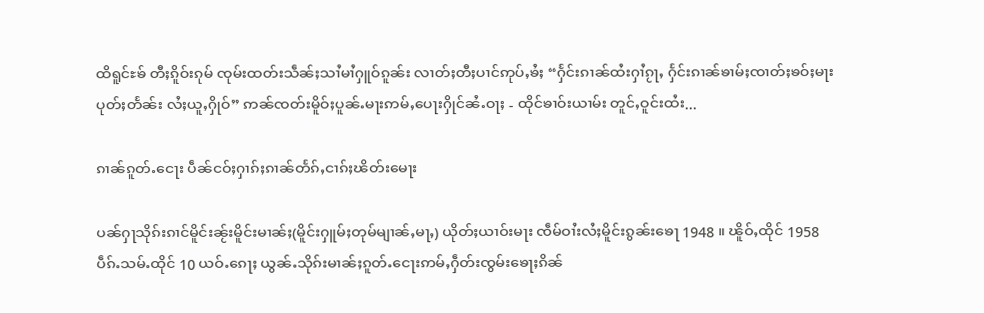ထိရူင်ႊၶ် တီႈၵိူဝ်းၵုမ် ၸုမ်းထတ်းသဵၼ်ႈသၢႆမၢႆႁူဝ်ၵူၼ်း လၢတ်ႈတီႈပၢင်ဢုပ်ႇၶႆႈ “ႁႅင်းၵၢၼ်ထႆးႁၢႆၵႂႃႇ ႁႅင်းၵၢၼ်ၶၢမ်ႈၸၢတ်ႈၶဝ်ႈမႃးပုတ်ႈတႅၼ်း လႆႈယူႇႁိုဝ်” ဢၼ်ၸတ်းမိူဝ်ႈပူၼ်ႉမႃးဢမ်ႇပေႃးႁိုင်ၼႆႉဝႃႈ - ထိုင်ၶၢဝ်းယၢမ်း တူင်ႇဝူင်းထႆး...

ၵၢၼ်ၵူတ်ႉငေႃး ပဵၼ်ငဝ်ႈႁၢၵ်ႈၵၢၼ်တႅၵ်ႇငၢၵ်ႈၽိတ်းမေႃး

ပၼ်ႁႃသိုၵ်းၵၢင်မိူင်းၼႂ်းမိူင်းမၢၼ်ႈ(မိူင်းႁူမ်ႈတုမ်မျၢၼ်ႇမႃႇ) ယိုတ်ႈယၢဝ်းမႃး ၸဵမ်ဝၢႆးလႆႈမိူင်းၵွၼ်းၶေႃ 1948 ။ ၽိူဝ်ႇထိုင် 1958 ပဵၵ်ႉသမ်ႉထိုင် 10 ယဝ်ႉၵေႃႈ ယွၼ်ႉသိုၵ်းမၢၼ်ႈၵူတ်ႉငေႃးဢမ်ႇႁဵတ်းၸွမ်းၶေႃႈၵိၼ်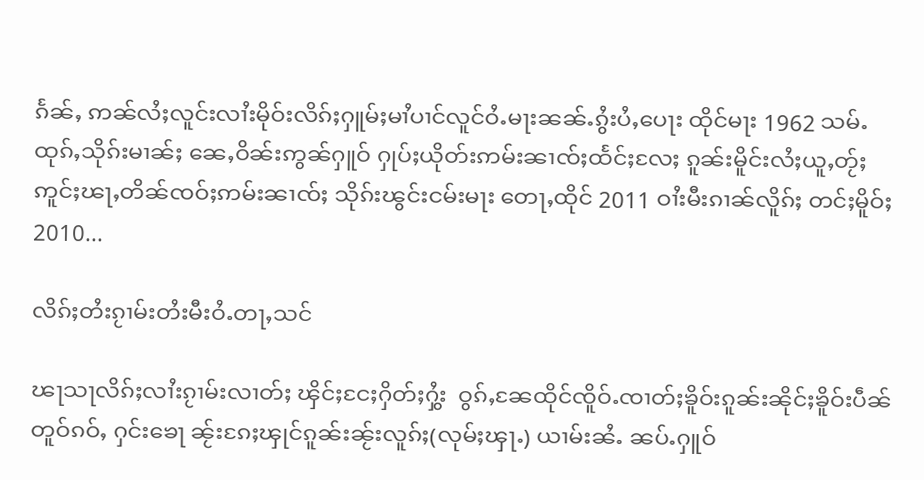ၵႅၼ်ႇ ဢၼ်လႆႈလူင်းလၢႆးမိုဝ်းလိၵ်ႈႁူမ်ႈမၢႆပၢင်လူင်ဝႆႉမႃးၼၼ်ႉၵွႆးပႆႇပေႃး ထိုင်မႃး 1962 သမ်ႉထုၵ်ႇသိုၵ်းမၢၼ်ႈ ၼေႇဝိၼ်းဢွၼ်ႁူဝ် ႁုပ်ႈယိုတ်းဢမ်းၼၢၸ်ႈထႅင်ႈလႄႈ ၵူၼ်းမိူင်းလႆႈယူႇတႂ်ႈဢူင်ႈၽႃႇတိၼ်ၸဝ်ႈဢမ်းၼၢၸ်ႈ သိုၵ်းၽွင်းငမ်းမႃး တေႃႇထိုင် 2011 ဝၢႆးမီးၵၢၼ်လိူၵ်ႈ တင်ႈမိူဝ်ႈ 2010...

လိၵ်ႈတႆးၵႂၢမ်းတႆးမီးဝႆႉတႃႇသင်

ၽႃသႃလိၵ်ႈလၢႆးၵႂၢမ်းလၢတ်ႈ ၾိင်ႈငႄႈႁိတ်ႈႁွႆး  ဝွၵ်ႇၼႄထိုင်ၸိူဝ်ႉၸၢတ်ႈၶိူဝ်းၵူၼ်းၼိုင်ႈၶိူဝ်းပဵၼ်တူဝ်ၵဝ်ႇ ႁင်းၶေႃ ၼႂ်းၵႄႈၾုင်ၵူၼ်းၼႂ်းလူၵ်ႈ(လုမ်ႈၾႃႉ) ယၢမ်းၼႆႉ ၼပ်ႉႁူဝ်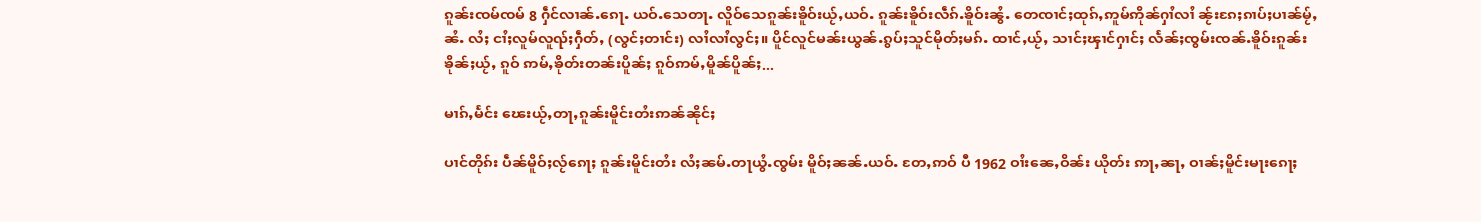ၵူၼ်းၸမ်ၸမ် 8 ႁဵင်လၢၼ်ႉၵေႃႉ ယဝ်ႉသေတႃႉ လိူဝ်သေၵူၼ်းၶိူဝ်းယႂ်ႇယဝ်ႉ ၵူၼ်းၶိူဝ်းလဵၵ်ႉၶိူဝ်းၼွႆႉ တေၸၢင်ႈထုၵ်ႇဢူမ်ဢိုၼ်ႁၢႆလၢႆ ၼႂ်းၵႄႈၵၢပ်ႈပၢၼ်မႂ်ႇၼႆႉ လႆႈ ငၢႆႈလူမ်လူၺ်ႈႁဵတ်ႇ (လွင်ႈတၢင်း) လၢႆလၢႆလွင်ႈ။ ပိူင်လူင်မၼ်းယွၼ်ႉၵွပ်ႈသူင်မိုတ်ႈမၵ်ႉ ထၢင်ႇယႂ်ႇ သၢင်ႈၾၢင်ႁၢင်ႈ လႅၼ်ႈၸွမ်းၸၼ်ႉၶိူဝ်းၵူၼ်းၶိုၼ်ႈယႂ်ႇ ၵူဝ် ဢမ်ႇၶိုတ်းတၼ်းပိူၼ်ႈ ၵူဝ်ဢမ်ႇမိူၼ်ပိူၼ်ႈ...

မၢၵ်ႇမႅင်း ၽေးယႂ်ႇတႃႇၵူၼ်းမိူင်းတႆးဢၼ်ၼိုင်ႈ

ပၢင်တိုၵ်း ပဵၼ်မိူဝ်ႈလႂ်ၵေႃႈ ၵူၼ်းမိူင်းတႆး လႆႈၼမ်ႉတႃယွႆႉၸွမ်း မိူဝ်ႈၼၼ်ႉယဝ်ႉ တႄႇဢဝ် ပီ 1962 ဝၢႆးၼေႇဝိၼ်း ယိုတ်း ဢႃႇၼႃႇ ဝၢၼ်ႈမိူင်းမႃးၵေႃႈ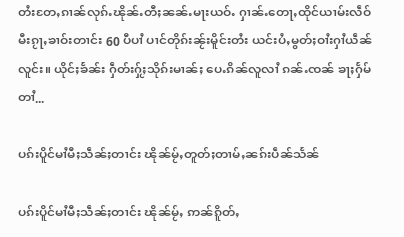တႆးတႄႇၵၢၼ်လုၵ်ႉၽိုၼ်ႉတီႈၼၼ်ႉမႃးယဝ်ႉ ႁၢၼ်ႉတေႃႇထိုင်ယၢမ်းလဵဝ် မီးၵႂႃႇၶၢဝ်းတၢင်း 60 ပီပၢႆ ပၢင်တိုၵ်းၼႂ်းမိူင်းတႆး ယင်းပႆႇမွတ်ႈဝၢႆးႁၢႆယဵၼ်လူင်း။ ယိုင်ႈၶႅၼ်း ႁဵတ်းႁႂ်ႈသိုၵ်းမၢၼ်ႈ ပေႉၵိၼ်လူလၢႆ ၵၼ်ႉၸၼ် ၶႃႈႁႅမ်တၢႆ...

ပၵ်းပိူင်မၢႆမီႈသဵၼ်ႈတၢင်း ၽိုၼ်မႂ်ႇတူတ်ႈတၢမ်ႇၼၵ်းပဵၼ်သႅၼ်

ပၵ်းပိူင်မၢႆမီႈသဵၼ်ႈတၢင်း ၽိုၼ်မႂ်ႇ ဢၼ်ၵိူတ်ႇ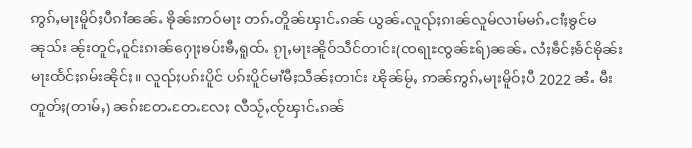ဢွၵ်ႇမႃးမိူဝ်ႈပီၵၢႆၼၼ်ႉ ၶိုၼ်းဢဝ်မႃး တၵ်ႉတိူၼ်ၾၢင်ႉၵၼ် ယွၼ်ႉလူၺ်ႈၵၢၼ်လူမ်လၢမ်မၵ်ႉငၢႆႈၶွင်မၼုသ်း ၼႂ်းတူင်ႇဝူင်းၵၢၼ်ႁေႃႈၶပ်းၶီႇရူထ်ႉ ၵႂႃႇမႃးၼိူဝ်သဵင်တၢင်း(ၸရႃႊၸွၼ်ႊရ်)ၼၼ်ႉ လႆႈၶဵင်ႈၶႅင်ၶိုၼ်းမႃးထႅင်ႈၵမ်းၼိုင်ႈ။ လူၺ်ႈပၵ်းပိူင် ပၵ်းပိူင်မၢႆမီႈသဵၼ်ႈတၢင်း ၽိုၼ်မႂ်ႇ ဢၼ်ဢွၵ်ႇမႃးမိူဝ်ႈပီ 2022 ၼႆႉ မီးတူတ်ႈ(တၢမ်ႇ) ၼၵ်းတႄႉတႄႉလႄႈ လီသႂ်ႇၸႂ်ၾၢင်ႉၵၼ်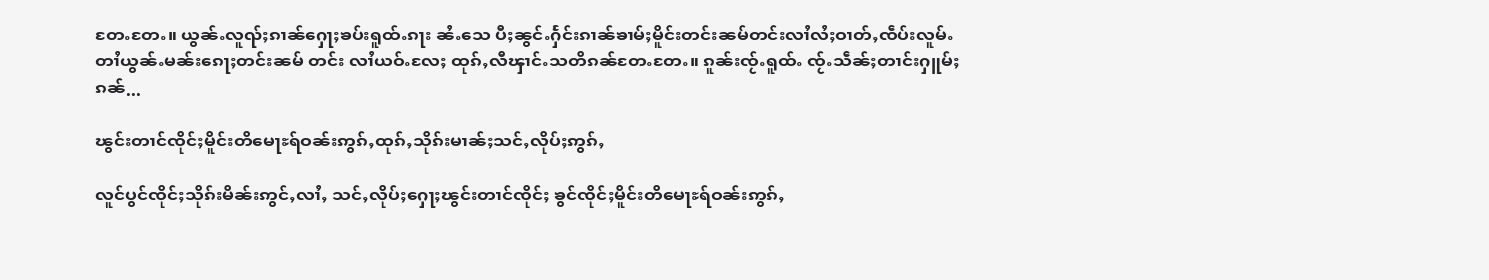တႄႉတႄႉ။ ယွၼ်ႉလူၺ်ႈၵၢၼ်ႁေႃႈၶပ်းရူထ်ႉၵႃး ၼႆႉသေ ပီႈၼွင်ႉႁႅင်းၵၢၼ်ၶၢမ်ႈမိူင်းတင်းၼမ်တင်းလၢႆလႆႈဝၢတ်ႇၸဵပ်းလူမ်ႉတၢႆယွၼ်ႉမၼ်းၵေႃႈတင်းၼမ် တင်း လၢႆယဝ်ႉလႄႈ ထုၵ်ႇလီၾၢင်ႉသတိၵၼ်တႄႉတႄႉ။ ၵူၼ်းၸႂ်ႉရူထ်ႉ ၸႂ်ႉသဵၼ်ႈတၢင်းႁူမ်ႈၵၼ်...

ၽွင်းတၢင်ၸိုင်ႈမိူင်းတိမေႃႊရ်ဝၼ်းဢွၵ်ႇထုၵ်ႇသိုၵ်းမၢၼ်ႈသင်ႇလိုပ်ႈဢွၵ်ႇ

လူင်ပွင်ၸိုင်ႈသိုၵ်းမိၼ်းဢွင်ႇလၢႆႇ သင်ႇလိုပ်ႈႁေႃႈၽွင်းတၢင်ၸိုင်ႈ ၶွင်ၸိုင်ႈမိူင်းတိမေႃႊရ်ဝၼ်းဢွၵ်ႇ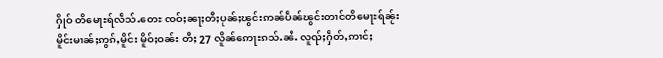ႁိုဝ် တိမေႃႊရ်လဵသ်ႉတေႊ ၸဝ်ႈၼႃႈတီႈပုၼ်ႈၽွင်းဢၼ်ပဵၼ်ၽွင်းတၢင်တိမေႃႊရ်ၼႂ်းမိူင်းမၢၼ်ႈဢွၵ်ႇမိူင်း မိူဝ်ႈဝၼ်း တီႈ 27 လိူၼ်ဢေႃႊၵသ်ႉၼႆႉ လူၺ်ႈႁဵတ်ႇဢၢင်ႈ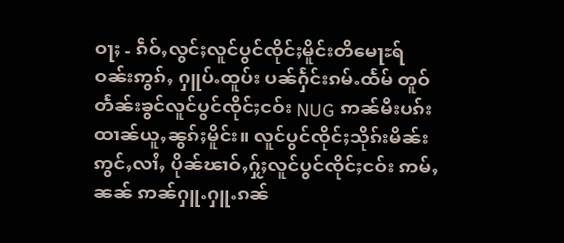ဝႃႈ - ၵဵဝ်ႇလွင်ႈလူင်ပွင်ၸိုင်ႈမိူင်းတိမေႃႊရ်ဝၼ်းဢွၵ်ႇ ႁူပ်ႉထူပ်း ပၼ်ႁႅင်းၵမ်ႉထႅမ် တူဝ်တႅၼ်းၶွင်လူင်ပွင်ၸိုင်ႈငဝ်း NUG ဢၼ်မီးပၵ်းထၢၼ်ယူႇၼွၵ်ႈမိူင်း။ လူင်ပွင်ၸိုင်ႈသိုၵ်းမိၼ်းဢွင်ႇလၢႆႇ ပိုၼ်ၽၢဝ်ႇႁႂ်ႈလူင်ပွင်ၸိုင်ႈငဝ်း ဢမ်ႇၼၼ် ဢၼ်ႁူႉႁူႉၵၼ်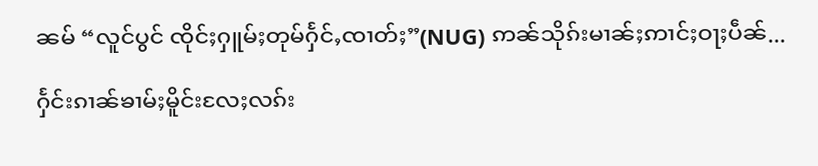ၼမ် “လူင်ပွင် ၸိုင်ႈႁူမ်ႈတုမ်ႁႅင်ႇၸၢတ်ႈ”(NUG) ဢၼ်သိုၵ်းမၢၼ်ႈဢၢင်ႈဝႃႈပဵၼ်...

ႁႅင်းၵၢၼ်ၶၢမ်ႈမိူင်းလႄႈလၵ်း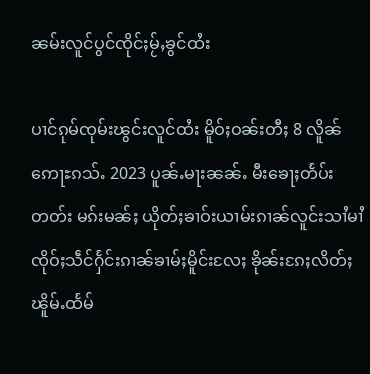ၼမ်းလူင်ပွင်ၸိုင်ႈမႂ်ႇၶွင်ထႆး

ပၢင်ၵုမ်ၸုမ်းၽွင်းလူင်ထႆး မိူဝ်ႈဝၼ်းတီႈ 8 လိူၼ်ဢေႃႊၵသ်ႉ 2023 ပူၼ်ႉမႃးၼၼ်ႉ မီးၶေႃႈတႅပ်းတတ်း မၵ်းမၼ်ႈ ယိုတ်ႈၶၢဝ်းယၢမ်းၵၢၼ်လူင်းသၢႆမၢႆၸိုဝ်ႈသဵင်ႁႅင်းၵၢၼ်ၶၢမ်ႈမိူင်းလႄႈ ၶိုၼ်းၵႄႈလိတ်ႈၽိူမ်ႉထႅမ်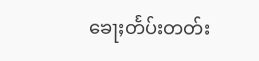ၶေႃႈတႅပ်းတတ်း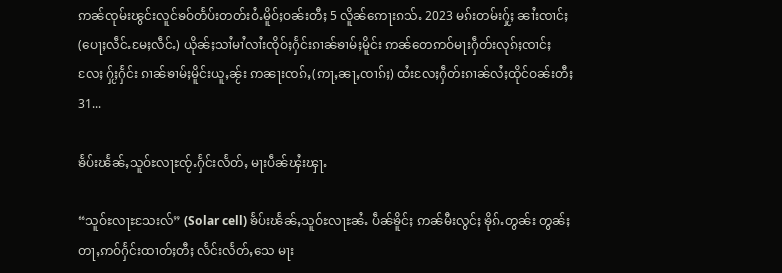ဢၼ်ၸုမ်းၽွင်းလူင်ၶဝ်တႅပ်းတတ်းဝႆႉမိူဝ်ႈဝၼ်းတီႈ 5 လိူၼ်ဢေႃးၵသ်ႉ 2023 မၵ်းတမ်းႁႂ်ႈ ၼၢႆးၸၢင်ႈ (ပေႃႈလဵင်ႉမႄႈလဵင်ႉ) ယိုၼ်ႈသၢႆမၢႆလၢႆးၸိုဝ်ႈႁႅင်းၵၢၼ်ၶၢမ်ႈမိူင်း ဢၼ်တေဢဝ်မႃးႁဵတ်းလုၵ်ႈၸၢင်ႈလႄႈ ႁႂ်ႈႁႅင်း ၵၢၼ်ၶၢမ်ႈမိူင်းယူႇၼႂ်း ဢၼႃးၸၵ်ႇ(ဢႃႇၼႃႇၸၢၵ်ႈ) ထႆးလႄႈႁဵတ်းၵၢၼ်လႆႈထိုင်ဝၼ်းတီႈ 31...

ၶႅပ်းၽႅၼ်ႇသူဝ်ႊလႃႊၸႂ်ႉႁႅင်းလႅတ်ႇ မႃးပဵၼ်ၾႆးၾႃႉ

“သူဝ်ႊလႃႊသႄးလ်” (Solar cell) ၶႅပ်းၽႅၼ်ႇသူဝ်ႊလႃႊၼႆႉ ပဵၼ်ၶိူင်ႈ ဢၼ်မီးလွင်ႈ ၶိုၵ်ႉတွၼ်း တွၼ်ႈတႃႇဢဝ်ႁႅင်းထၢတ်ႈတီႈ လႅင်းလႅတ်ႇသေ မႃး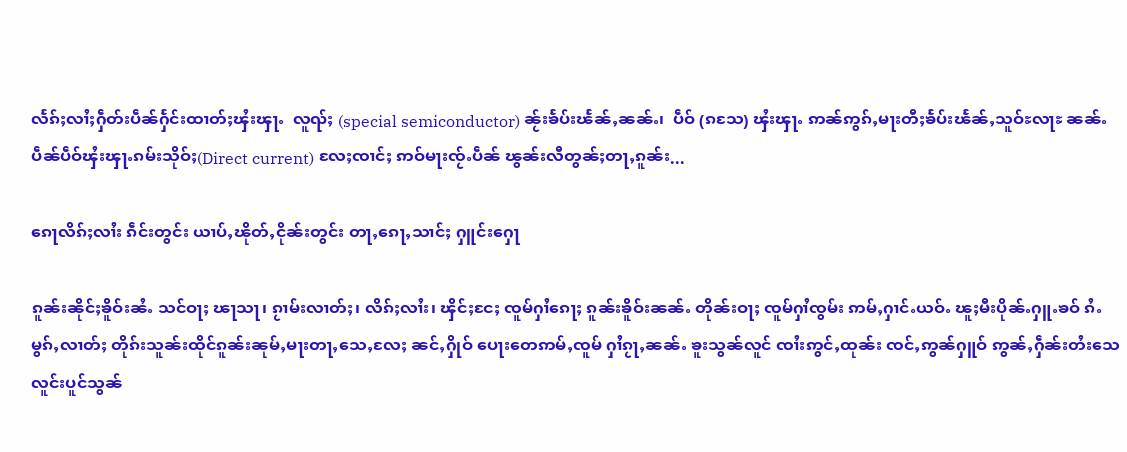လႅၵ်ႈလၢႆႈႁဵတ်းပဵၼ်ႁႅင်းထၢတ်ႈၾႆးၾႃႉ  လူၺ်ႈ (special semiconductor) ၼႂ်းၶႅပ်းၽႅၼ်ႇၼၼ်ႉ၊  ပဵဝ် (ၵသႄ) ၾႆးၾႃႉ ဢၼ်ဢွၵ်ႇမႃးတီႈၶႅပ်းၽႅၼ်ႇသူဝ်ႊလႃႊ ၼၼ်ႉ ပဵၼ်ပဵဝ်ၾႆးၾႃႉၵမ်းသိုဝ်ႈ(Direct current) လႄႈၸၢင်ႈ ဢဝ်မႃးၸႂ်ႉပဵၼ် ၽွၼ်းလီတွၼ်ႈတႃႇၵူၼ်း...

ၵေႃလိၵ်ႈလၢႆး ၵဵင်းတွင်း ယၢပ်ႇၽိုတ်ႇငိုၼ်းတွင်း တႃႇၵေႃႇသၢင်ႈ ႁူင်းႁေႃ

ၵူၼ်းၼိုင်ႈၶိူဝ်းၼႆႉ သင်ဝႃႈ ၽႃသႃ၊ ၵႂၢမ်းလၢတ်ႈ၊ လိၵ်ႈလၢႆး၊ ၾိင်ႈငႄႈ ၸူမ်ႁၢႆၵေႃႈ ၵူၼ်းၶိူဝ်းၼၼ်ႉ တိုၼ်းဝႃႈ ၸူမ်ႁၢႆၸွမ်း ဢမ်ႇႁၢင်ႉယဝ်ႉ ၽူႈမီးပိုၼ်ႉႁူႉၶဝ် ၵႆႉမွၵ်ႇလၢတ်ႈ တိုၵ်းသူၼ်းထိုင်ၵူၼ်းၼုမ်ႇမႃးတႃႇသေႇလႄႈ ၼင်ႇႁိုဝ် ပေႃးတေဢမ်ႇၸူမ် ႁၢႆၵႂႃႇၼၼ်ႉ ၶူးသွၼ်လူင် ၸၢႆးဢွင်ႇထုၼ်း ၸင်ႇဢွၼ်ႁူဝ် ဢွၼ်ႇႁဵၼ်းတႆးသေ လူင်းပူင်သွၼ်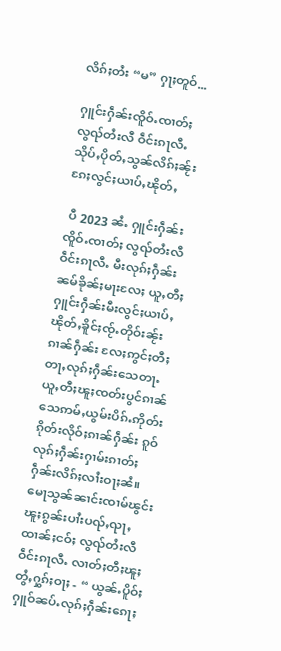လိၵ်ႈတႆး “မ” ႁႃႈတူဝ်...

ႁူင်းႁဵၼ်းၸိူဝ်ႉၸၢတ်ႈလွၺ်တႆးလီ ဝဵင်းၵႃလီႉ သိုပ်ႇပိုတ်ႇသွၼ်လိၵ်ႈၼႂ်းၵႄႈလွင်ႈယၢပ်ႇၽိုတ်ႇ

 ပီ 2023 ၼႆႉ ႁူင်းႁဵၼ်းၸိူဝ်ႉၸၢတ်ႈ လွၺ်တႆးလီဝဵင်းၵႃလီႉ မီးလုၵ်ႈႁဵၼ်းၼမ်ၶိုၼ်ႈမႃးလႄႈ ယူႇတီႈႁူင်းႁဵၼ်းမီးလွင်ႈယၢပ်ႇၽိုတ်ႇၶိူင်ႈၸႂ်ႉတိုဝ်းၼႂ်းၵၢၼ်ႁဵၼ်း လႄႈဢွင်ႈတီႈတႃႇလုၵ်ႈႁဵၼ်းသေတႃႉ ယူႇတီႈၽူႈၸတ်းပွင်ၵၢၼ်သေဢမ်ႇယွမ်းပိၵ်ႉဢိုတ်းၵိုတ်းလိုဝ်ႈၵၢၼ်ႁဵၼ်း ၵူဝ်လုၵ်ႈႁဵၼ်းႁၢမ်းၵၢတ်ႈႁဵၼ်းလိၵ်ႈလၢႆးဝႃႈၼႆ။ မေႃသွၼ်ၼၢင်းၸၢမ်ၽွင်း ၽူႈၵွၼ်းပၢႆးပၺ်ႇၺႃႇထၢၼ်ႈငဝ်ႈ လွၺ်တႆးလီ ဝဵင်းၵႃလီႉ လၢတ်ႈတီႈၽူႈတွႆႇႁွၵ်ႈဝႃႈ - “ ယွၼ်ႉပိူဝ်ႈႁူဝ်ၼပ်ႉလုၵ်ႈႁဵၼ်းၵေႃႈ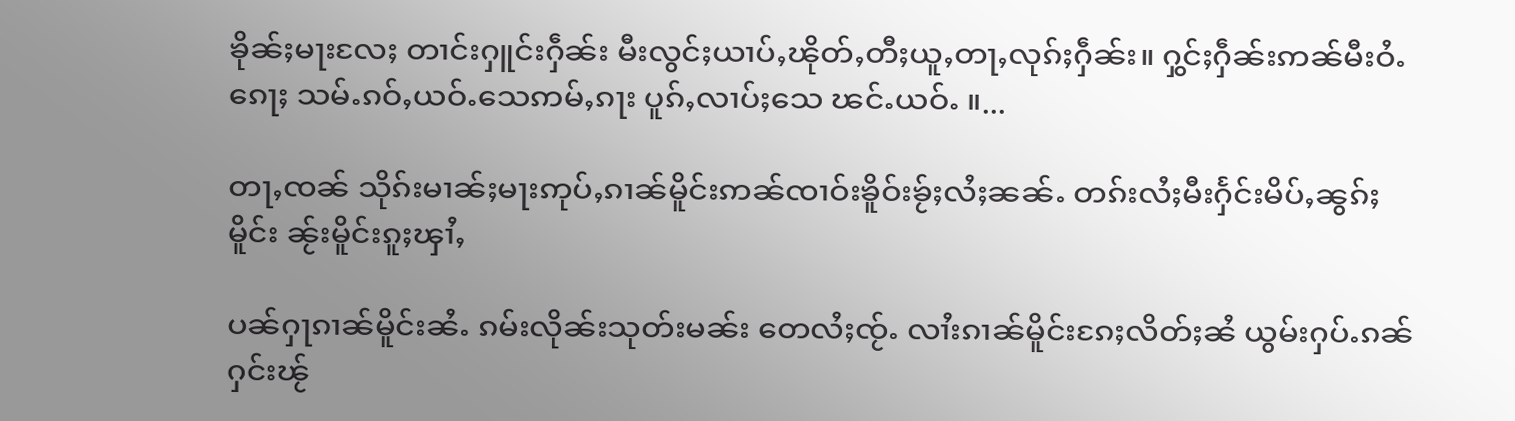ၶိုၼ်ႈမႃးလႄႈ တၢင်းႁူင်းႁဵၼ်း မီးလွင်ႈယၢပ်ႇၽိုတ်ႇတီႈယူႇတႃႇလုၵ်ႈႁဵၼ်း။ ႁွင်ႈႁဵၼ်းဢၼ်မီးဝႆႉၵေႃႈ သမ်ႉၵဝ်ႇယဝ်ႉသေဢမ်ႇၵႃး ပူၵ်ႇလၢပ်ႈသေ ၽင်ႉယဝ်ႉ ။...

တႃႇၸၼ် သိုၵ်းမၢၼ်ႈမႃးဢုပ်ႇၵၢၼ်မိူင်းဢၼ်ၸၢဝ်းၶိူဝ်းၶႂ်ႈလႆႈၼၼ်ႉ တၵ်းလႆႈမီးႁႅင်းမိပ်ႇၼွၵ်ႈမိူင်း ၼႂ်းမိူင်းၵူႈၾၢႆႇ

ပၼ်ႁႃၵၢၼ်မိူင်းၼႆႉ ၵမ်းလိုၼ်းသုတ်းမၼ်း တေလႆႈၸႂ်ႉ လၢႆးၵၢၼ်မိူင်းၵႄႈလိတ်ႈၼႆ ယွမ်းႁပ်ႉၵၼ်ႁင်းၽႂ်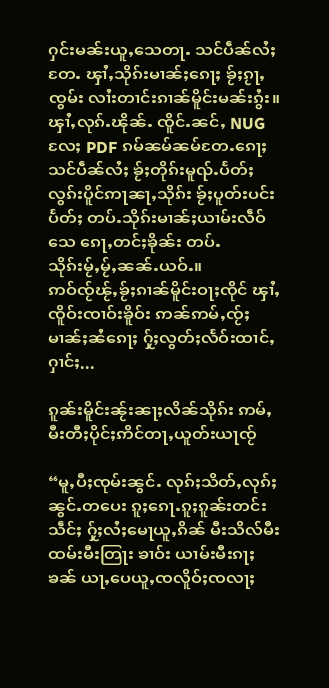ႁင်းမၼ်းယူႇသေတႃႉ သင်ပဵၼ်လႆႈတႄႉ ၾၢႆႇသိုၵ်းမၢၼ်ႈၵေႃႈ ၶႂ်ႈၵႂႃႇၸွမ်း လၢႆးတၢင်းၵၢၼ်မိူင်းမၼ်းၵွႆး။ ၾၢႆႇလုၵ်ႉၽိုၼ်ႉ ၸိူင်ႉၼင်ႇ NUG လႄႈ PDF ၵမ်ၼမ်ၼမ်တႄႉၵေႃႈ သင်ပဵၼ်လႆႈ ၶႂ်ႈတိုၵ်းမူၺ်ႉပႅတ်ႈ လွၵ်းပိူင်ဢႃၼႃႇသိုၵ်း ၶႂ်ႈပူတ်းပင်းပႅတ်ႈ တပ်ႉသိုၵ်းမၢၼ်ႈယၢမ်းလဵဝ်သေ ၵေႃႇတင်ႈၶိုၼ်း တပ်ႉသိုၵ်းမႂ်ႇမႂ်ႇၼၼ်ႉယဝ်ႉ။ ဢဝ်ၸႂ်ၽႂ်ႇၶႂ်ႈၵၢၼ်မိူင်းဝႃႈၸိုင် ၾၢႆႇၸိူဝ်းၸၢဝ်းၶိူဝ်း ဢၼ်ဢမ်ႇၸႂ်ႈမၢၼ်ႈၼႆၵေႃႈ ႁႂ်ႈလွတ်ႈလႅဝ်းထၢင်ႇႁၢင်ႈ...

ၵူၼ်းမိူင်းၼႂ်းၼႃႈလိၼ်သိုၵ်း ဢမ်ႇမီးတီႈပိုင်ႈဢိင်တႃႇယူတ်းယႃၸႂ်

“မူႇပီႈၸုမ်းၼွင်ႉ လုၵ်ႈသိတ်ႇလုၵ်ႈၼွင်ႉတပေး ၵူႈၵေႃႉၵူႈၵူၼ်းတင်းသဵင်ႈ ႁႂ်ႈလႆႈမေႃယူႇၵိၼ် မီးသိလ်မီးထမ်းမီးတြႃး ၶၢဝ်း ယၢမ်းမီးၵႃႈၶၼ် ယႃႇပေယူႇၸလိူဝ်ႈၸလႃႈ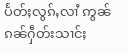ပႅတ်ႈလွၵ်ႇလၢႆ ဢွၼ်ၵၼ်ႁဵတ်းသၢင်ႈ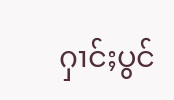ႁၢင်ႈပွင်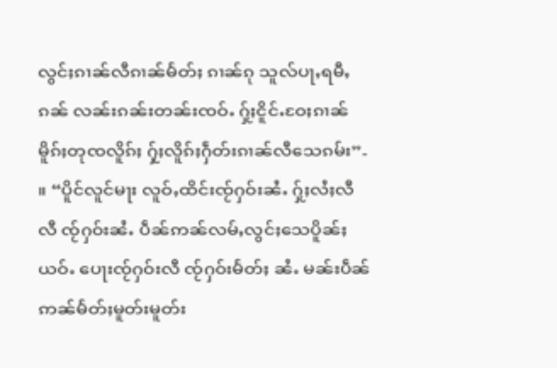လွင်ႈၵၢၼ်လီၵၢၼ်မႅတ်ႈ ၵၢၼ်ၵု သူလ်ပႃႇရမီႇၵၼ် လၼ်းၵၼ်းတၼ်းၸဝ်ႉ ႁႂ်ႈငိူင်ႉဝႄႈၵၢၼ်မိူၵ်ႈတုၸလိူၵ်ႈ ႁႂ်ႈလိူၵ်ႈႁဵတ်းၵၢၼ်လီသေၵမ်း”- ။ “ပိူင်လူင်မႃး လူဝ်ႇထိင်းၸႂ်ႁဝ်းၼႆႉ ႁႂ်ႈလႆႈလီလီ ၸႂ်ႁဝ်းၼႆႉ ပဵၼ်ဢၼ်လမ်ႇလွင်ႈသေပိူၼ်ႈယဝ်ႉ ပေႃးၸႂ်ႁဝ်းလီ ၸႂ်ႁဝ်းမႅတ်ႈ ၼႆႉ မၼ်းပဵၼ်ဢၼ်မႅတ်ႈမူတ်းမူတ်း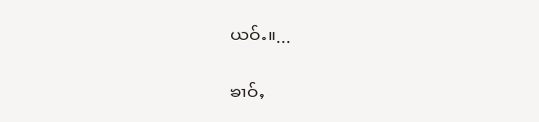ယဝ်ႉ။...

ၶၢဝ်ႇ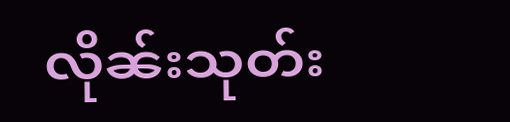လိုၼ်းသုတ်း